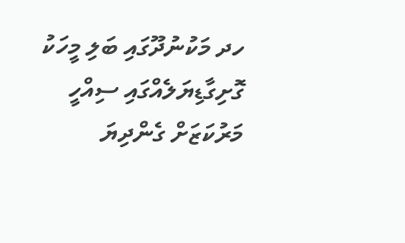ހދ މަކުނުދޫގައި ބަލި މީހަކު ގޮށިގާޑިޔަލެއްގައި ސިއްހީ މަރުކަޒަށް ގެންދިޔަ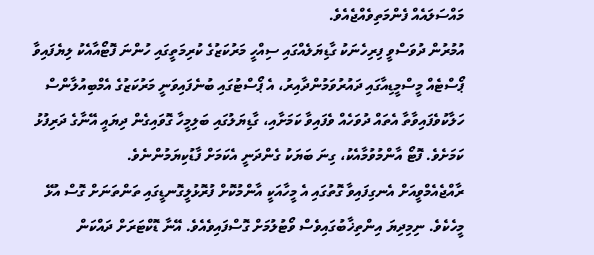މައްސަލައެއް ފެންމަތިވެއްޖެއެވެ.
އުމުރުން ދުވަސްވީ ފިރިހެނަކު ގާޑިޔަލެއްގައި ސިއްހީ މަރުކަޒުގެ ކުރިމަތީގައި ހުންނަ ފޮޓޯއާއެކު ލިޔެފައިވާ ޕޯސްޓެއް މީސްމީޑިއާގައި ދައުރުވަމުންދާއިރު، އެ ޕޯސްޓުގައި ބުނެފައިވަނީ މަރުކަޒުގެ އެމްބިއުލާންސް ހަލާކުވެފައިވާތާ އެތައް ދުވަހެއް ވެފައިވާ ކަމަށާއި، ގާޑިޔަލުގައި ބަލިމީހާ ގޮވައިގެން ދިޔައީ އޭނާގެ ދަރިފުޅު ކަމަށެވެ. ފޮޓޯ އާންމުވުމާއެކު، ގިނަ ބަޔަކު ގެންދަނީ އެކަމަށް ފާޑުކިޔަމުންނެވެ.
ރާއްޖެއެމްވީއަށް އެނގިފައިވާ ގޮތުގައި އެ މީހާއަކީ އާންމުކޮށް ފުރޮޅުލީގޮނޑީގައި ތަންތަނަށް ގޮސް އުޅޭ މީހެކެވެ. ނިމިދިޔަ އިންތިޚާބުގައިވެސް ވޯޓުލުމަށް ގޮސްފައިވެއެވެ. އޭނާ ޑޮކްޓަރަށް ދައްކަން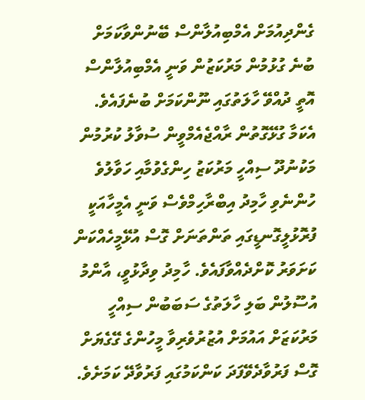ގެންދިއުމަށް އެމްބިއުލާންސް ބޭނުންވާކަމަށް ބުނެ ގުޅުމުން މަރުކަޒުން ވަނީ އެމްބިއުލާންސް އޮތީ ދުއްވޭ ހާލަތުގައި ނޫންކަމަށް ބުނެފައެވެ.
އެކަމާ ގުޅޭގޮތުން ރާއްޖެއެމްވީން ސުވާލު ކުރުމުން މަކުނުދޫ ސިއްހީ މަރުކަޒު ހިންގެވުމާއި ހަވާލުވެ ހުންނެވި ހާމިދު އިބްރާހިމްވެސް ވަނީ އެމީހާއަކީ ފުރޮޅުލީގޮނޑީގައި ތަންތަނަށް ގޮސް އުޅޭމީހެއްކަން ކަށަވަރު ކޮށްދެއްވާފައެވެ. ހާމިދު ވިދާޅުވީ، އާންމު އުސޫލުން ބަލި ހާލަތުގެ ސަބަބުން ސިއްހީ މަރުކަޒަށް އައުމަށް އުޒުރުވެރިވާ މީހުންގެ ގޭގެޔަށް ގޮސް ފަރުވާދެވޭފަދަ ކަންކަމުގައި ފަރުވާދޭ ކަމަށެވެ.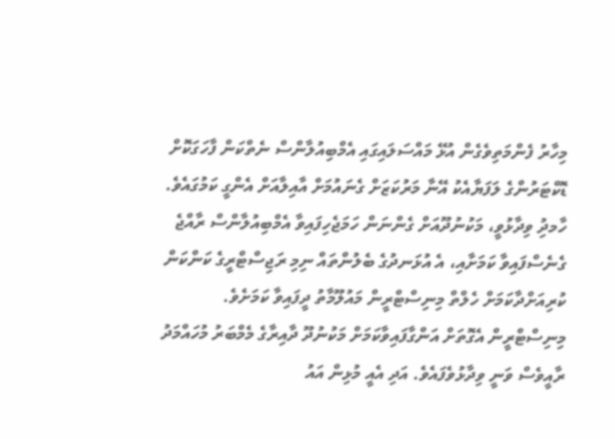މިހާރު ފެންމަތިވެގެން އުޅޭ މައްސަލައިގައި އެމްބިއުލާންސް ނެތްކަން ފާހަގަކޮށް ޑޮކްޓަރުންގެ ލަފަޔާއެކު އޭނާ މަރުކަޒަށް ގެނައުމަށް އާއިލާއަށް އެންގީ ކަމުގައެވެ.
ހާމދިު ވިދާޅުވީ، މަކުނުދޫއަށް ގެންނަން ހަމަޖެހިފައިވާ އެމްބިއުލާންސް ރާއްޖެ ގެނެސްފައިވާ ކަމަށާއި، އެ އުޅަނދުގެ ބެލުންތައް ނިމި ރަޖިސްޓްރީގެ ކަންކަން ކުރިއަށްދާކަމަށް ހެލްތް މިނިސްޓްރީން މައުލޫމާތު ދީފައިވާ ކަމަށެވެ. މިނިސްޓްރީން އެގޮތަށް އަންގާފައިވާކަމަށް މަކުނުދޫ ދާއިރާގެ މެމްބަރު މުހައްމަދު ރާއީވެސް ވަނީ ވިދާޅުވެފައެވެ. އަދި އެއީ މުޅިން އައު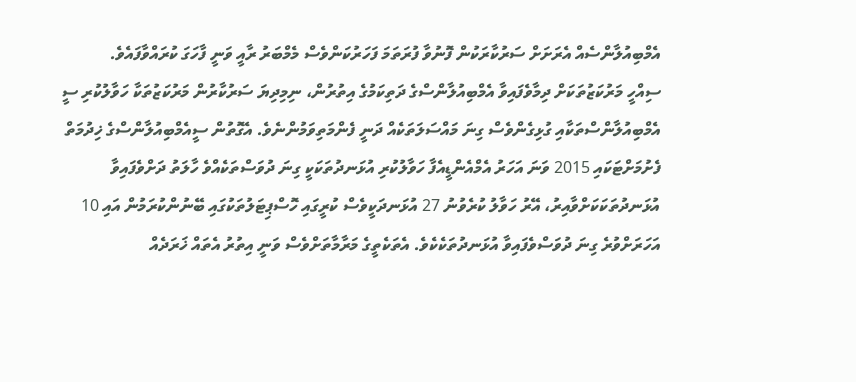އެމްބިއުލާންސެއް އެރަށަށް ސަރުކާރަކުން ފޮނުވާ ފުރަތަމަ ފަހަރުކަންވެސް މެމްބަރު ރާއީ ވަނީ ފާހަގަ ކުރައްވާފައެވެ.
ސިއްހީ މަރުކަޒުތަކަށް ދިމާވެފައިވާ އެމްބިއުލާންސްގެ ދަތިކަމުގެ އިތުރުން، ނިމިދިޔަ ސަރުކާރުން މަރުކަޒުތަކާ ހަވާލުކުރި ސީ އެމްބިއުލާންސްތަކާއި ގުޅިގެންވެސް ގިނަ މައްސަލަތަކެއް ދަނީ ފެންމަތިވަމުންނެވެ. އެގޮތުން ސީއެމްބިއުލާންސްގެ ޚިދުމަތް ފެށުމަށްޓަކައި 2015 ވަނަ އަހަރު އެމްއެންޑީއެފާ ހަވާލުކުރި އުޅަނދުތަކަކީ ގިނަ ދުވަސްތަކެއްވެ ހާލަތު ދަށްވެފައިވާ އުޅަނދުތަކަކަށްވާއިރު، އޭރު ހަވާލު ކުރެވުނު 27 އުޅަނދަކީވެސް ކުރީގައި ހޮސްޕިޓަލުތަކުގައި ބޭނުންކުރަމުން އައި 10 އަހަރަށްވުރެ ގިނަ ދުވަސްވެފައިވާ އުޅަނދުތަކެކެވެ. އެތަކެތީގެ މަރާމާތަށްވެސް ވަނީ އިތުރު އެތައް ޚަރަދެއް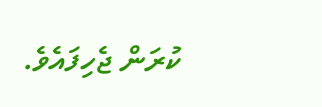ކުރަން ޖެހިފައެވެ.